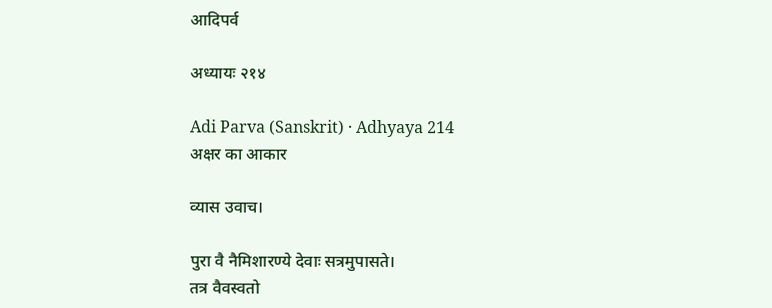आदिपर्व

अध्यायः २१४

Adi Parva (Sanskrit) · Adhyaya 214
अक्षर का आकार

व्यास उवाच।

पुरा वै नैमिशारण्ये देवाः सत्रमुपासते।
तत्र वैवस्वतो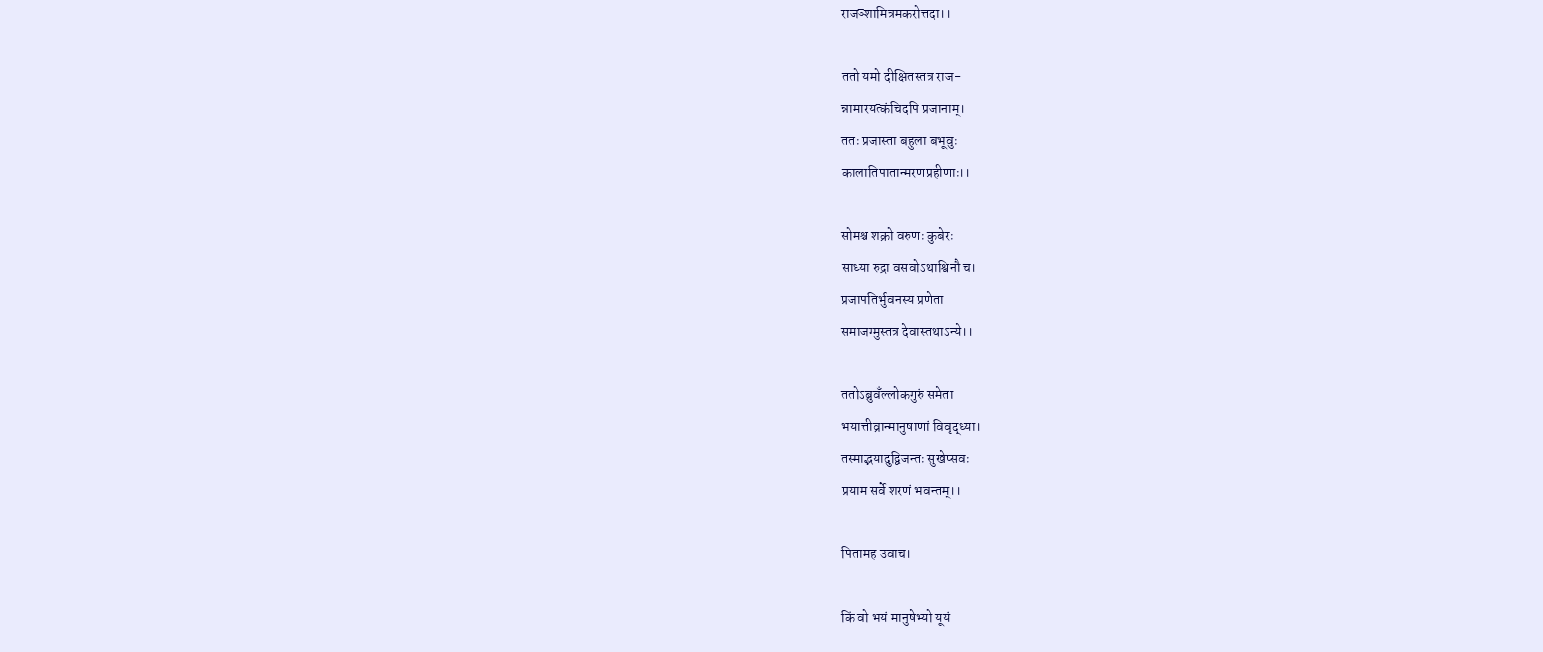राजञ्शामित्रमकरोत्तदा।।

ततो यमो दीक्षितस्तत्र राज-
न्नामारयत्कंचिदपि प्रजानाम्।
ततः प्रजास्ता बहुला बभूवुः
कालातिपातान्मरणप्रहीणाः।।

सोमश्च शक्रो वरुणः कुबेरः
साध्या रुद्रा वसवोऽथाश्विनौ च।
प्रजापतिर्भुवनस्य प्रणेता
समाजग्मुस्तत्र देवास्तथाऽन्ये।।

ततोऽब्रुवँल्लोकगुरुं समेता
भयात्तीव्रान्मानुषाणां विवृद्ध्या।
तस्माद्भयादुद्विजन्तः सुखेप्सवः
प्रयाम सर्वे शरणं भवन्तम्।।

पितामह उवाच।

किं वो भयं मानुषेभ्यो यूयं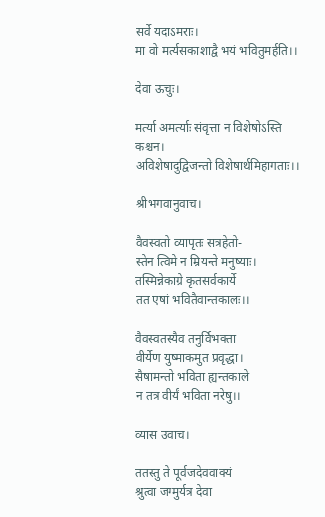सर्वे यदाऽमराः।
मा वो मर्त्यसकाशाद्वै भयं भवितुमर्हति।।

देवा ऊचुः।

मर्त्या अमर्त्याः संवृत्ता न विशेषोऽस्ति कश्चन।
अविशेषादुद्विजन्तो विशेषार्थमिहागताः।।

श्रीभगवानुवाच।

वैवस्वतो व्यापृतः सत्रहेतो-
स्तेन त्विमे न म्रियन्ते मनुष्याः।
तस्मिन्नेकाग्रे कृतसर्वकार्ये
तत एषां भवितैवान्तकालः।।

वैवस्वतस्यैव तनुर्विभक्ता
वीर्येण युष्माकमुत प्रवृद्धा।
सैषामन्तो भविता ह्यन्तकाले
न तत्र वीर्यं भविता नरेषु।।

व्यास उवाच।

ततस्तु ते पूर्वजदेववाक्यं
श्रुत्वा जग्मुर्यत्र देवा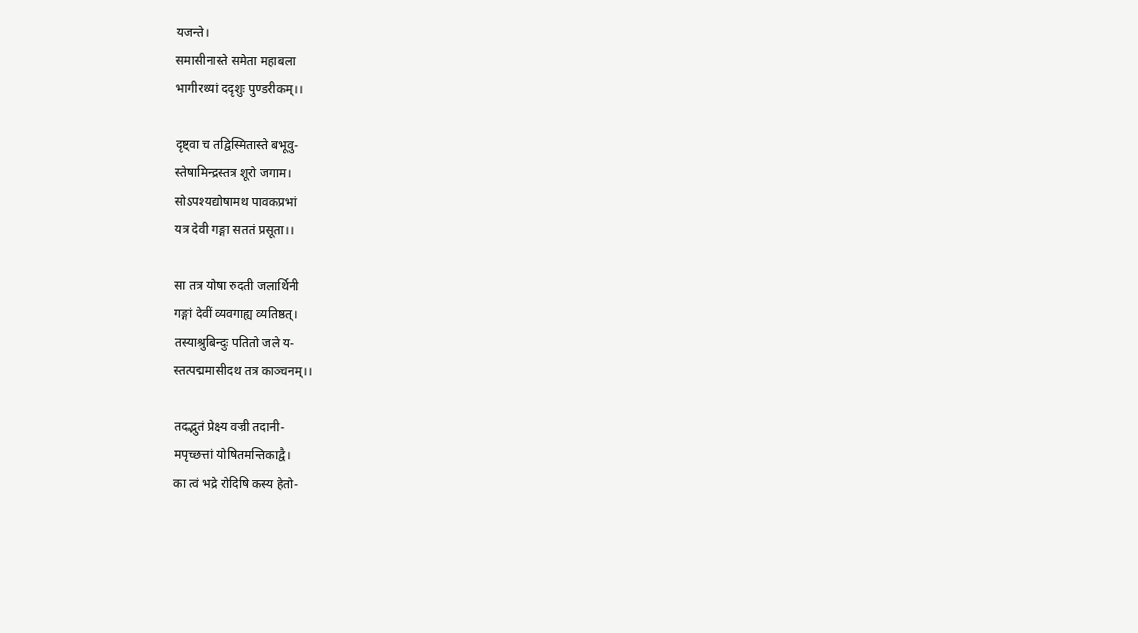यजन्ते।
समासीनास्ते समेता महाबला
भागीरथ्यां ददृशुः पुण्डरीकम्।।

दृष्ट्वा च तद्विस्मितास्ते बभूवु-
स्तेषामिन्द्रस्तत्र शूरो जगाम।
सोऽपश्यद्योषामथ पावकप्रभां
यत्र देवी गङ्गा सततं प्रसूता।।

सा तत्र योषा रुदती जलार्थिनी
गङ्गां देवीं व्यवगाह्य व्यतिष्ठत्।
तस्याश्रुबिन्दुः पतितो जले य-
स्तत्पद्ममासीदथ तत्र काञ्चनम्।।

तदद्भुतं प्रेक्ष्य वज्री तदानी-
मपृच्छत्तां योषितमन्तिकाद्वै।
का त्वं भद्रे रोदिषि कस्य हेतो-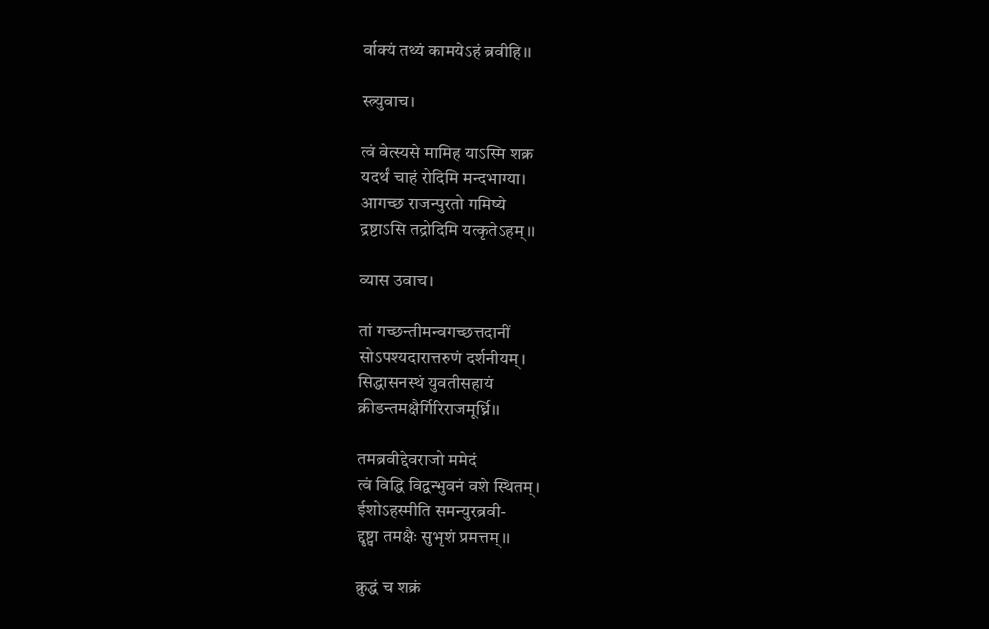र्वाक्यं तथ्यं कामयेऽहं ब्रवीहि।।

स्त्र्युवाच।

त्वं वेत्स्यसे मामिह याऽस्मि शक्र
यदर्थं चाहं रोदिमि मन्दभाग्या।
आगच्छ राजन्पुरतो गमिष्ये
द्रष्टाऽसि तद्रोदिमि यत्कृतेऽहम्।।

व्यास उवाच।

तां गच्छन्तीमन्वगच्छत्तदानीं
सोऽपश्यदारात्तरुणं दर्शनीयम्।
सिद्धासनस्थं युवतीसहायं
क्रीडन्तमक्षैर्गिरिराजमूर्ध्नि।।

तमब्रवीद्देवराजो ममेदं
त्वं विद्धि विद्वन्भुवनं वशे स्थितम्।
ईशोऽहस्मीति समन्युरब्रवी-
द्दृष्ट्वा तमक्षैः सुभृशं प्रमत्तम्।।

क्रुद्धं च शक्रं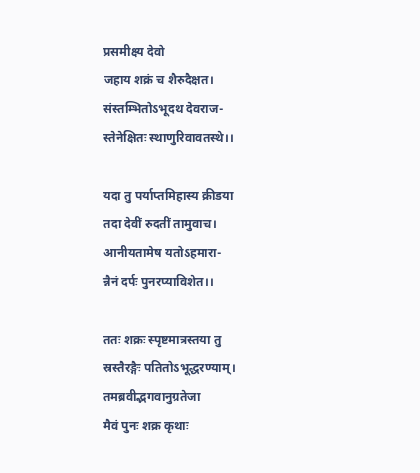प्रसमीक्ष्य देवो
जहाय शक्रं च शैरुदैक्षत।
संस्तम्भितोऽभूदथ देवराज-
स्तेनेक्षितः स्थाणुरिवावतस्थे।।

यदा तु पर्याप्तमिहास्य क्रीडया
तदा देवीं रुदतीं तामुवाच।
आनीयतामेष यतोऽहमारा-
न्नैनं दर्पः पुनरप्याविशेत।।

ततः शक्रः स्पृष्टमात्रस्तया तु
स्रस्तैरङ्गैः पतितोऽभूद्धरण्याम्।
तमब्रवीद्भगवानुग्रतेजा
मैवं पुनः शक्र कृथाः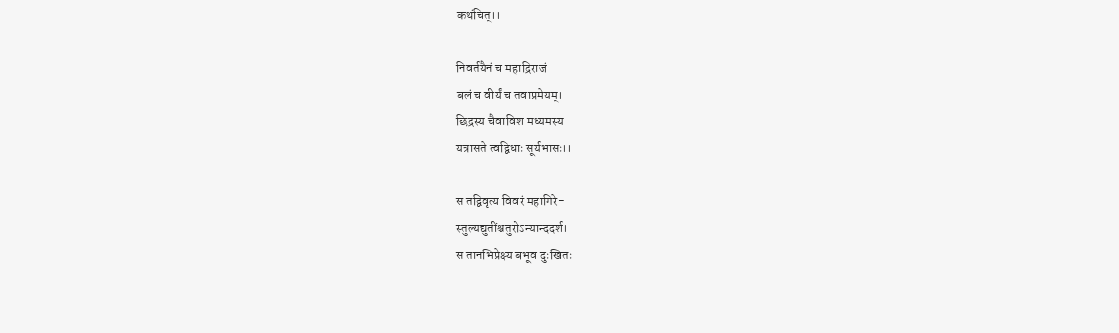कथंचित्।।

निवर्तयैनं च महाद्रिराजं
बलं च वीर्यं च तवाप्रमेयम्।
छिद्रस्य चैवाविश मध्यमस्य
यत्रासते त्वद्विधाः सूर्यभासः।।

स तद्विवृत्य विवरं महागिरे-
स्तुल्यद्युतींश्चतुरोऽन्यान्ददर्श।
स तानभिप्रेक्ष्य बभूव दुःखितः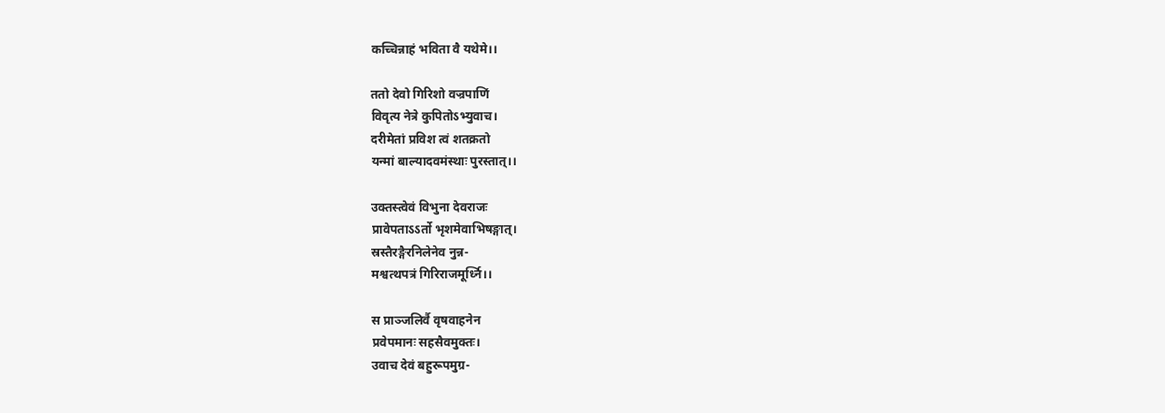कच्चिन्नाहं भविता वै यथेमे।।

ततो देवो गिरिशो वज्रपाणिं
विवृत्य नेत्रे कुपितोऽभ्युवाच।
दरीमेतां प्रविश त्वं शतक्रतो
यन्मां बाल्यादवमंस्थाः पुरस्तात्।।

उक्तस्त्वेवं विभुना देवराजः
प्रावेपताऽऽर्तो भृशमेवाभिषङ्गात्।
स्रस्तैरङ्गैरनिलेनेव नुन्न-
मश्वत्थपत्रं गिरिराजमूर्ध्नि।।

स प्राञ्जलिर्वै वृषवाहनेन
प्रवेपमानः सहसैवमुक्तः।
उवाच देवं बहुरूपमुग्र-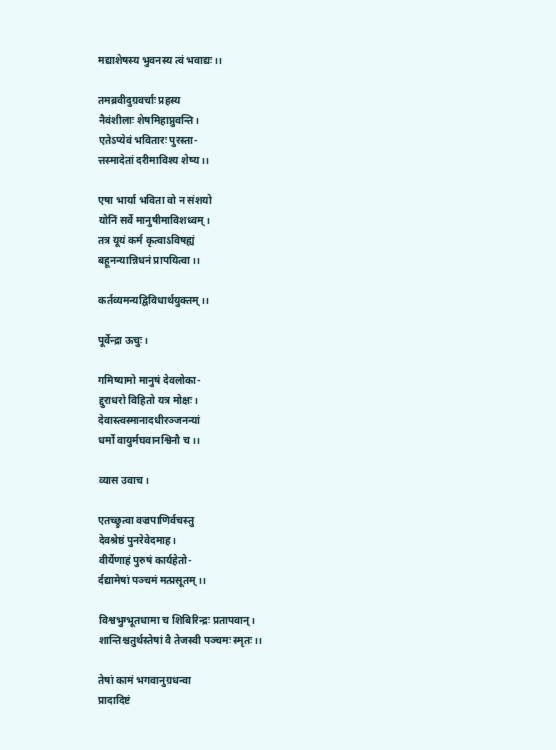मद्याशेषस्य भुवनस्य त्वं भवाद्यः।।

तमब्रवीदुग्रवर्चाः प्रहस्य
नैवंशीलाः शेषमिहाप्नुवन्ति।
एतेऽप्येवं भवितारः पुरस्ता-
त्तस्मादेतां दरीमाविश्य शेष्य।।

एषा भार्या भविता वो न संशयो
योनिं सर्वे मानुषीमाविशध्वम्।
तत्र यूयं कर्म कृत्वाऽविषह्यं
बहूनन्यान्निधनं प्रापयित्वा।।

कर्तव्यमन्यद्विविधार्थयुक्तम्।।

पूर्वेन्द्रा ऊचुः।

गमिष्यामो मानुषं देवलोका-
द्दुराधरो विहितो यत्र मोक्षः।
देवास्त्वस्मानादधीरञ्जनन्यां
धर्मो वायुर्मघवानश्विनौ च।।

व्यास उवाच।

एतच्छ्रुत्वा वज्रपाणिर्वचस्तु
देवश्रेष्ठं पुनरेवेदमाह।
वीर्येणाहं पुरुषं कार्यहेतो-
र्दद्यामेषां पञ्चमं मत्प्रसूतम्।।

विश्वभुग्भूतधामा च शिबिरिन्द्रः प्रतापवान्।
शान्तिश्चतुर्थस्तेषां वै तेजस्वी पञ्चमः स्मृतः।।

तेषां कामं भगवानुग्रधन्वा
प्रादादिष्टं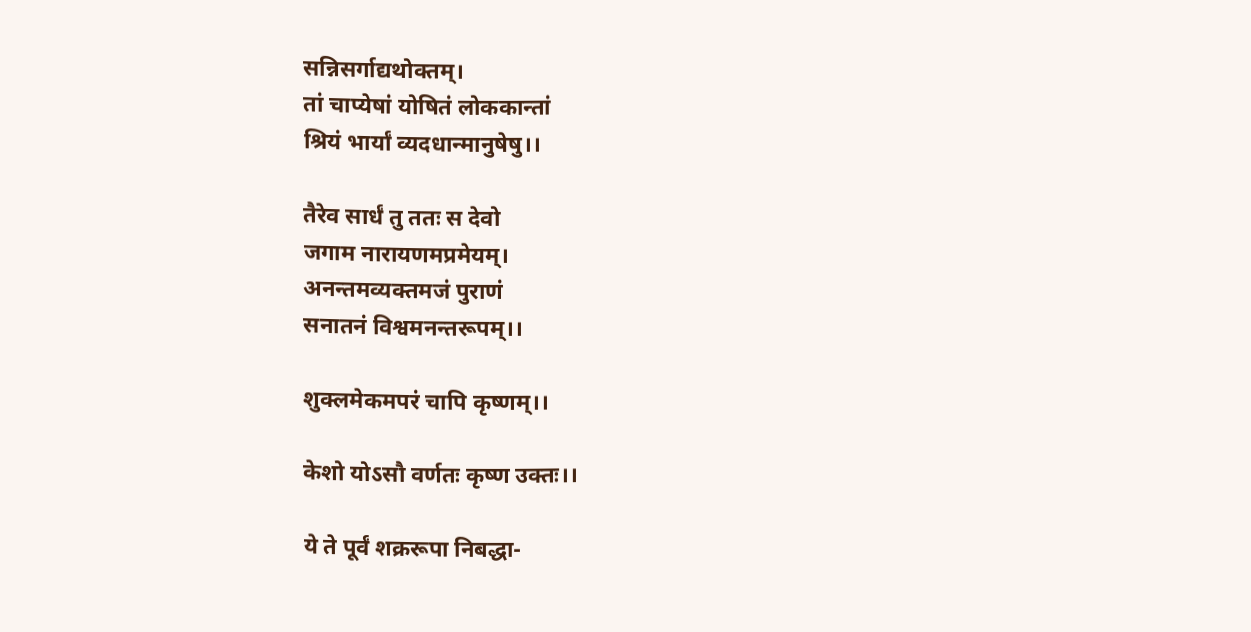सन्निसर्गाद्यथोक्तम्।
तां चाप्येषां योषितं लोककान्तां
श्रियं भार्यां व्यदधान्मानुषेषु।।

तैरेव सार्धं तु ततः स देवो
जगाम नारायणमप्रमेयम्।
अनन्तमव्यक्तमजं पुराणं
सनातनं विश्वमनन्तरूपम्।।

शुक्लमेकमपरं चापि कृष्णम्।।

केशो योऽसौ वर्णतः कृष्ण उक्तः।।

ये ते पूर्वं शक्ररूपा निबद्धा-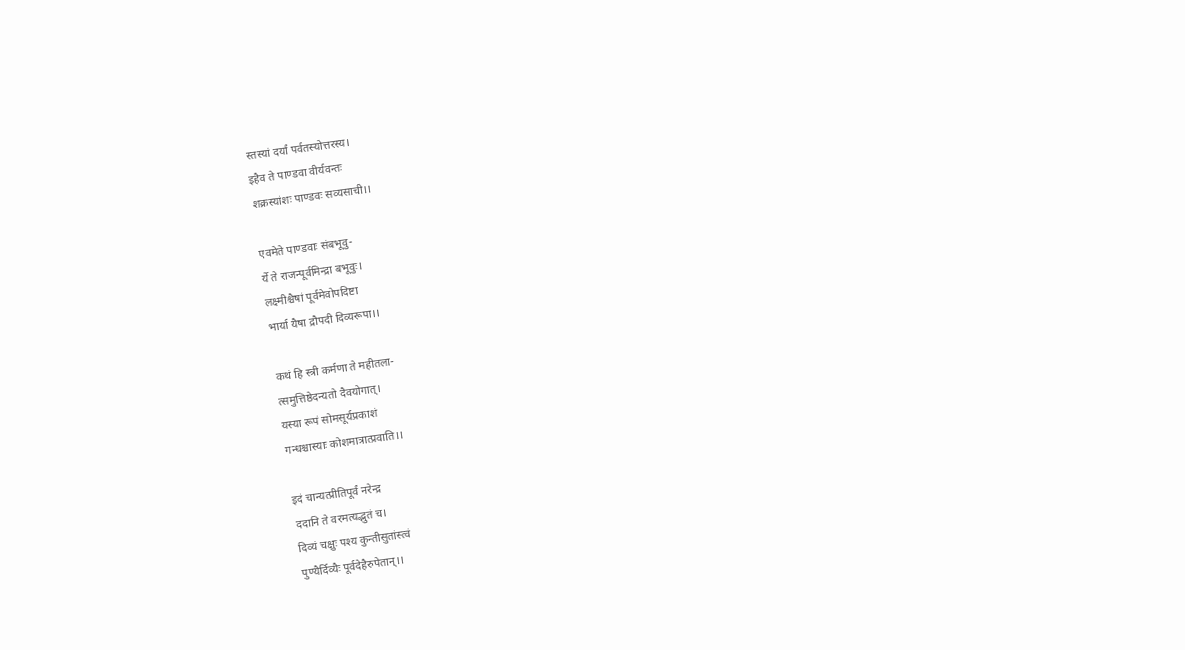स्तस्यां दर्यां पर्वतस्योत्तरस्य।
इहैव ते पाण्डवा वीर्यवन्तः
शक्रस्यांशः पाण्डवः सव्यसाची।।

एवमेते पाण्डवाः संबभूवु-
र्ये ते राजन्पूर्वमिन्द्रा बभूवुः।
लक्ष्मीश्चैषां पूर्वमेवोपदिष्टा
भार्या यैषा द्रौपदी दिव्यरूपा।।

कथं हि स्त्री कर्मणा ते महीतला-
त्समुत्तिष्ठेदन्यतो दैवयोगात्।
यस्या रूपं सोमसूर्यप्रकाशं
गन्धश्चास्याः कोशमात्रात्प्रवाति।।

इदं चान्यत्प्रीतिपूर्वं नरेन्द्र
ददानि ते वरमत्यद्भुतं च।
दिव्यं चक्षुः पश्य कुन्तीसुतांस्त्वं
पुण्यैर्दिव्यैः पूर्वदेहैरुपेतान्।।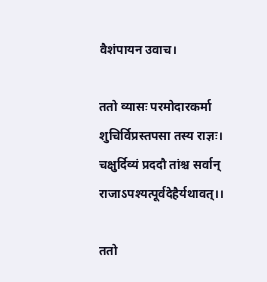वैशंपायन उवाच।

ततो व्यासः परमोदारकर्मा
शुचिर्विप्रस्तपसा तस्य राज्ञः।
चक्षुर्दिव्यं प्रददौ तांश्च सर्वान्
राजाऽपश्यत्पूर्वदेहैर्यथावत्।।

ततो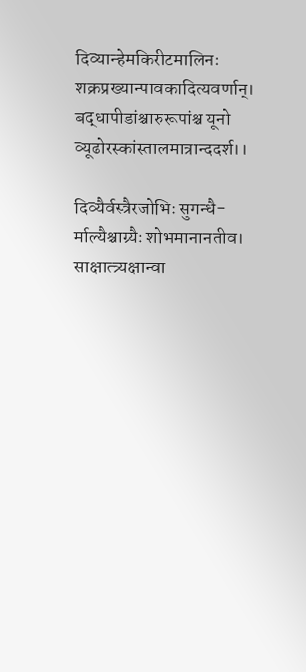दिव्यान्हेमकिरीटमालिनः
शक्रप्रख्यान्पावकादित्यवर्णान्।
बद्धापीडांश्चारुरूपांश्च यूनो
व्यूढोरस्कांस्तालमात्रान्ददर्श।।

दिव्यैर्वस्त्रैरजोभिः सुगन्धै-
र्माल्यैश्चाग्र्यैः शोभमानानतीव।
साक्षात्त्र्यक्षान्वा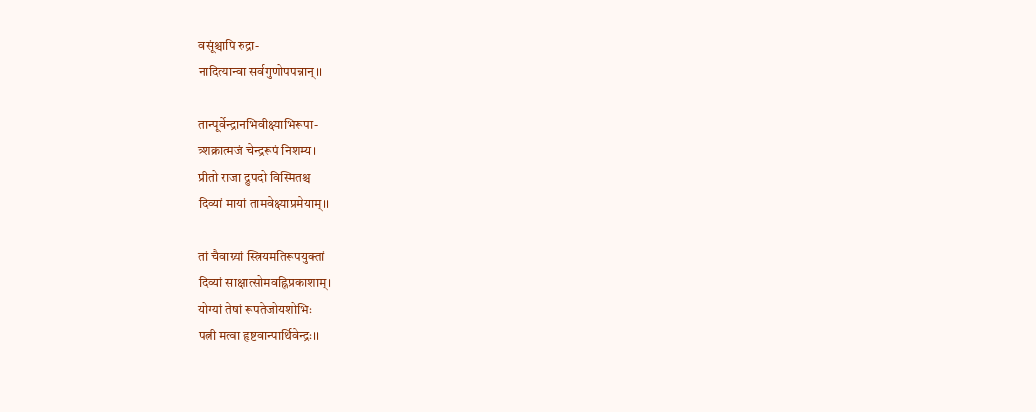वसूंश्चापि रुद्रा-
नादित्यान्वा सर्वगुणोपपन्नान्।।

तान्पूर्वेन्द्रानभिवीक्ष्याभिरूपा-
त्र्शक्रात्मजं चेन्द्ररूपं निशम्य।
प्रीतो राजा द्रुपदो विस्मितश्च
दिव्यां मायां तामवेक्ष्याप्रमेयाम्।।

तां चैवाग्र्यां स्त्रियमतिरूपयुक्तां
दिव्यां साक्षात्सोमवह्निप्रकाशाम्।
योग्यां तेषां रूपतेजोयशोभिः
पत्नी मत्वा हृष्टवान्पार्थिवेन्द्रः।।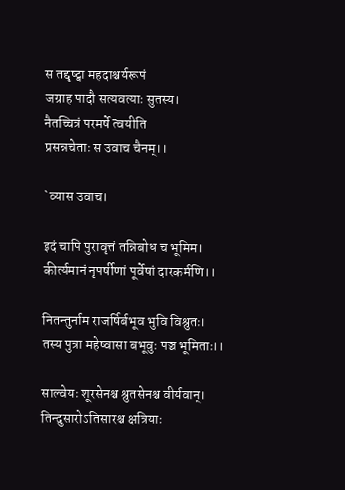स तद्दृष्ट्वा महदाश्चर्यरूपं
जग्राह पादौ सत्यवत्याः सुतस्य।
नैतच्चित्रं परमर्षे त्वयीति
प्रसन्नचेताः स उवाच चैनम्।।

`व्यास उवाच।

इदं चापि पुरावृत्तं तन्निबोध च भूमिम।
कीर्त्यमानं नृपर्षीणां पूर्वेषां दारकर्मणि।।

नितन्तुर्नाम राजर्षिर्बभूव भुवि विश्रुतः।
तस्य पुत्रा महेष्वासा बभूवुः पञ्च भूमिताः।।

साल्वेयः शूरसेनश्च श्रुतसेनश्च वीर्यवान्।
तिन्दुसारोऽतिसारश्च क्षत्रियाः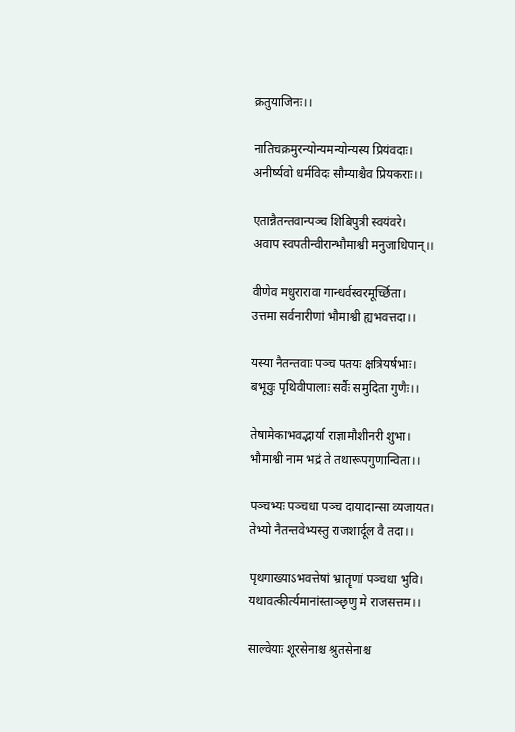क्रतुयाजिनः।।

नातिचक्रमुरन्योन्यमन्योन्यस्य प्रियंवदाः।
अनीर्ष्यवो धर्मविदः सौम्याश्चैव प्रियकराः।।

एतान्नैतन्तवान्पञ्च शिबिपुत्री स्वयंवरे।
अवाप स्वपतीन्वीरान्भौमाश्वी मनुजाधिपान्।।

वीणेव मधुरारावा गान्धर्वस्वरमूर्च्छिता।
उत्तमा सर्वनारीणां भौमाश्वी ह्यभवत्तदा।।

यस्या नैतन्तवाः पञ्च पतयः क्षत्रियर्षभाः।
बभूवुः पृथिवीपालाः सर्वैः समुदिता गुणैः।।

तेषामेकाभवद्भार्या राज्ञामौशीनरी शुभा।
भौमाश्वी नाम भद्रं ते तथारूपगुणान्विता।।

पञ्चभ्यः पञ्चधा पञ्च दायादान्सा व्यजायत।
तेभ्यो नैतन्तवेभ्यस्तु राजशार्दूल वै तदा।।

पृथगाख्याऽभवत्तेषां भ्रातॄणां पञ्चधा भुवि।
यथावत्कीर्त्यमानांस्ताञ्छृणु मे राजसत्तम।।

साल्वेयाः शूरसेनाश्च श्रुतसेनाश्च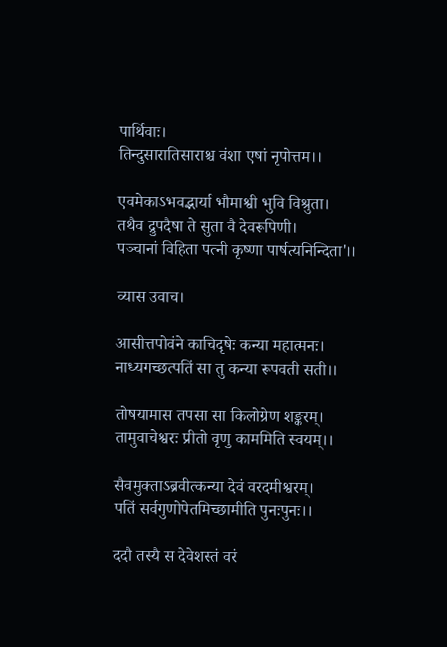पार्थिवाः।
तिन्दुसारातिसाराश्च वंशा एषां नृपोत्तम।।

एवमेकाऽभवद्भार्या भौमाश्वी भुवि विश्रुता।
तथैव द्रुपदैषा ते सुता वै देवरूपिणी।
पञ्चानां विहिता पत्नी कृष्णा पार्षत्यनिन्दिता'।।

व्यास उवाच।

आसीत्तपोवंने काचिदृषेः कन्या महात्मनः।
नाध्यगच्छत्पतिं सा तु कन्या रूपवती सती।।

तोषयामास तपसा सा किलोग्रेण शङ्करम्।
तामुवाचेश्वरः प्रीतो वृणु काममिति स्वयम्।।

सैवमुक्ताऽब्रवीत्कन्या देवं वरदमीश्वरम्।
पतिं सर्वगुणोपेतमिच्छामीति पुनःपुनः।।

ददौ तस्यै स देवेशस्तं वरं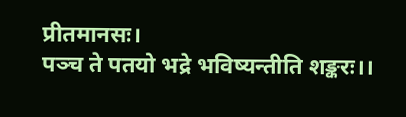प्रीतमानसः।
पञ्च ते पतयो भद्रे भविष्यन्तीति शङ्करः।।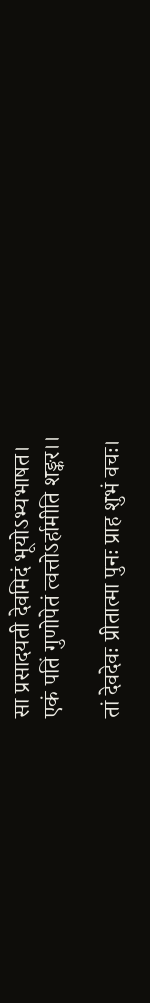सा प्रसादयती देवमिदं भूयोऽभ्यभाषत।
एकं पतिं गुणोपेतं त्वत्तोऽर्हामीति शङ्कर।।

तां देवदेवः प्रीतात्मा पुनः प्राह शुभं वचः।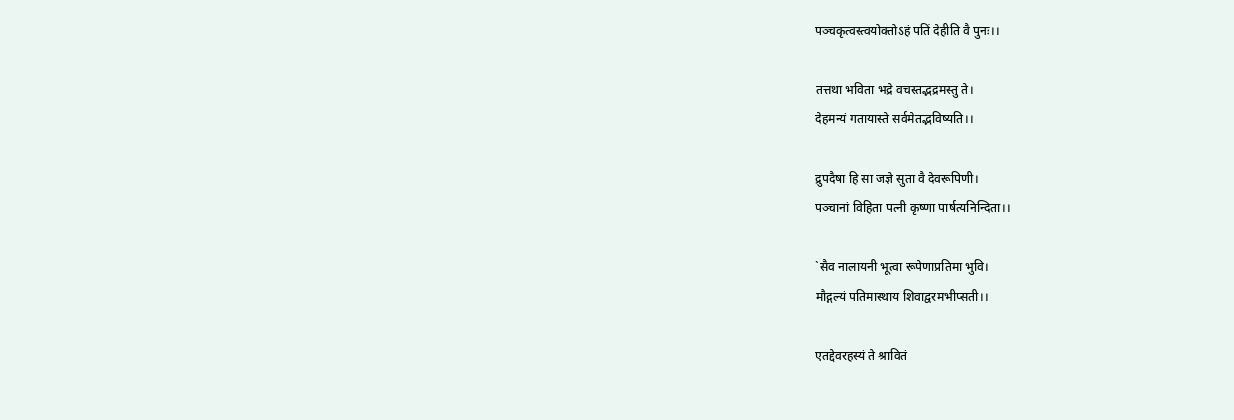पञ्चकृत्वस्त्वयोक्तोऽहं पतिं देहीति वै पुनः।।

तत्तथा भविता भद्रे वचस्तद्भद्रमस्तु ते।
देहमन्यं गतायास्ते सर्वमेतद्भविष्यति।।

द्रुपदैषा हि सा जज्ञे सुता वै देवरूपिणी।
पञ्चानां विहिता पत्नी कृष्णा पार्षत्यनिन्दिता।।

`सैव नालायनी भूत्वा रूपेणाप्रतिमा भुवि।
मौद्गल्यं पतिमास्थाय शिवाद्वरमभीप्सती।।

एतद्देवरहस्यं ते श्रावितं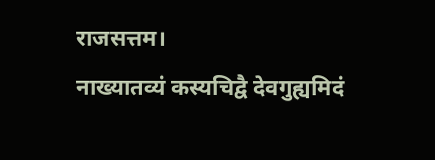राजसत्तम।
नाख्यातव्यं कस्यचिद्वै देवगुह्यमिदं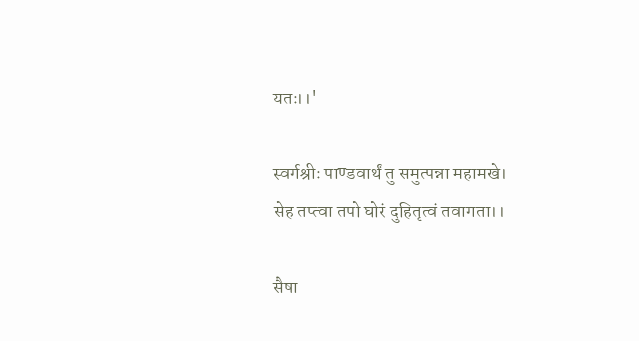यतः।।'

स्वर्गश्रीः पाण्डवार्थं तु समुत्पन्ना महामखे।
सेह तप्त्वा तपो घोरं दुहितृत्वं तवागता।।

सैषा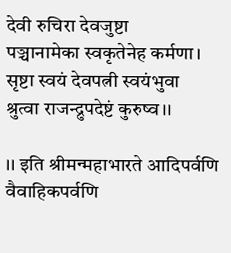देवी रुचिरा देवजुष्टा
पञ्चानामेका स्वकृतेनेह कर्मणा।
सृष्टा स्वयं देवपत्नी स्वयंभुवा
श्रुत्वा राजन्द्रुपदेष्टं कुरुष्व।।

।। इति श्रीमन्महाभारते आदिपर्वणि
वैवाहिकपर्वणि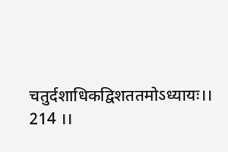चतुर्दशाधिकद्विशततमोऽध्यायः।। 214 ।।